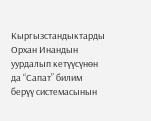Кыргызстандыктарды Орхан Инандын уурдалып кетүүсүнөн да “Сапат” билим берүү системасынын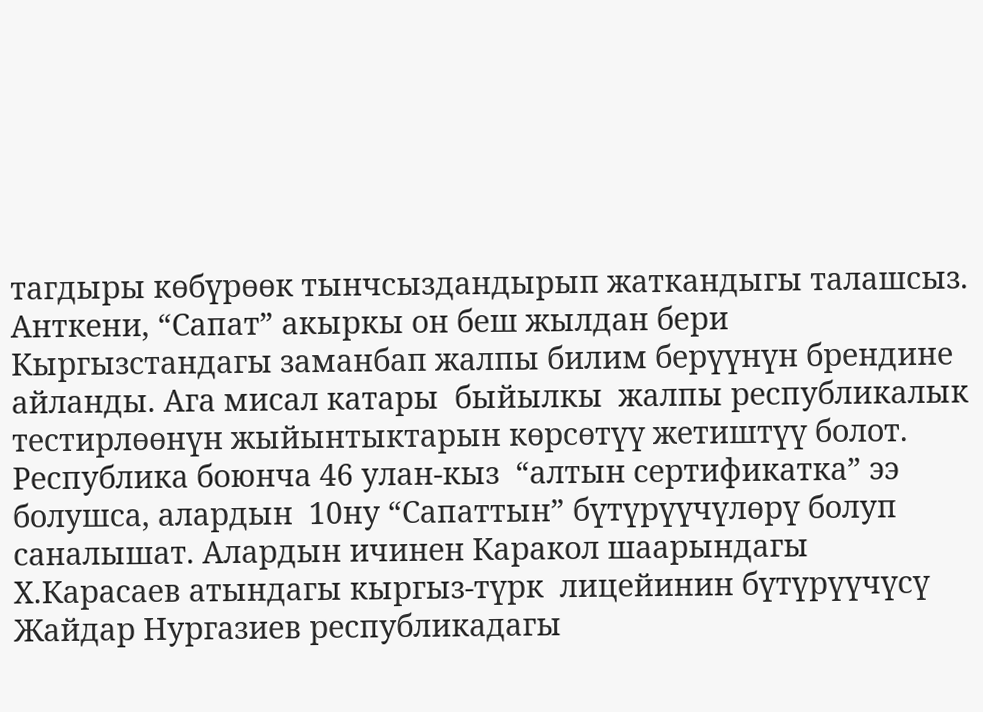тагдыры көбүрөөк тынчсыздандырып жаткандыгы талашсыз. Анткени, “Сапат” акыркы он беш жылдан бери Кыргызстандагы заманбап жалпы билим берүүнүн брендине айланды. Ага мисал катары  быйылкы  жалпы республикалык тестирлөөнүн жыйынтыктарын көрсөтүү жетиштүү болот. Республика боюнча 46 улан-кыз  “алтын сертификатка” ээ болушса, алардын  10ну “Сапаттын” бүтүрүүчүлөрү болуп саналышат. Алардын ичинен Каракол шаарындагы Х.Карасаев атындагы кыргыз-түрк  лицейинин бүтүрүүчүсү  Жайдар Нургазиев республикадагы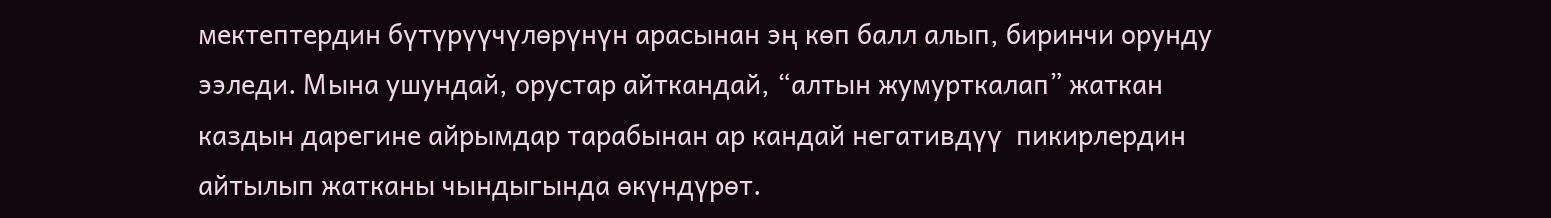мектептердин бүтүрүүчүлөрүнүн арасынан эң көп балл алып, биринчи орунду ээледи. Мына ушундай, орустар айткандай, “алтын жумурткалап” жаткан каздын дарегине айрымдар тарабынан ар кандай негативдүү  пикирлердин айтылып жатканы чындыгында өкүндүрөт.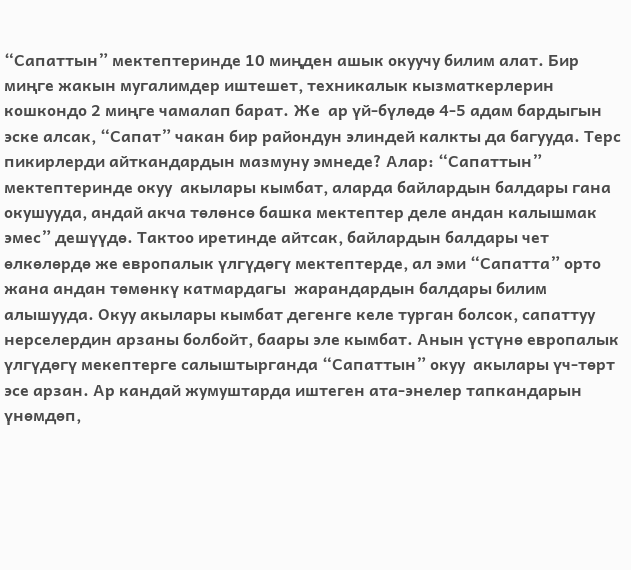“Сапаттын” мектептеринде 10 миңден ашык окуучу билим алат. Бир миңге жакын мугалимдер иштешет, техникалык кызматкерлерин кошкондо 2 миңге чамалап барат. Же  ар үй-бүлөдө 4-5 адам бардыгын эске алсак, “Сапат” чакан бир райондун элиндей калкты да багууда. Терс пикирлерди айткандардын мазмуну эмнеде? Алар: “Сапаттын” мектептеринде окуу  акылары кымбат, аларда байлардын балдары гана окушууда, андай акча төлөнсө башка мектептер деле андан калышмак эмес” дешүүдө. Тактоо иретинде айтсак, байлардын балдары чет өлкөлөрдө же европалык үлгүдөгү мектептерде, ал эми “Сапатта” орто жана андан төмөнкү катмардагы  жарандардын балдары билим алышууда. Окуу акылары кымбат дегенге келе турган болсок, сапаттуу нерселердин арзаны болбойт, баары эле кымбат. Анын үстүнө европалык үлгүдөгү мекептерге салыштырганда “Сапаттын” окуу  акылары үч-төрт  эсе арзан. Ар кандай жумуштарда иштеген ата-энелер тапкандарын үнөмдөп,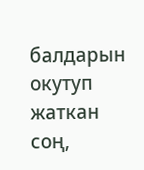балдарын окутуп жаткан соң,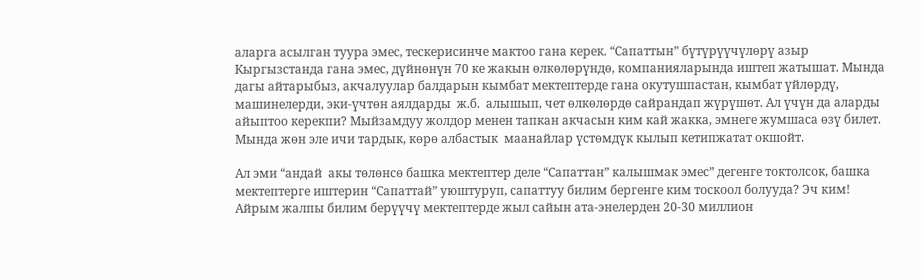аларга асылган туура эмес, тескерисинче мактоо гана керек. “Сапаттын” бүтүрүүчүлөрү азыр Кыргызстанда гана эмес, дүйнөнүн 70 ке жакын өлкөлөрүндө, компанияларында иштеп жатышат. Мында дагы айтарыбыз, акчалуулар балдарын кымбат мектептерде гана окутушпастан, кымбат үйлөрдү, машинелерди, эки-үчтөн аялдарды  ж.б.  алышып, чет өлкөлөрдө сайрандап жүрүшөт. Ал үчүн да аларды айыптоо керекпи? Мыйзамдуу жолдор менен тапкан акчасын ким кай жакка, эмнеге жумшаса өзү билет. Мында жөн эле ичи тардык, көрө албастык  маанайлар үстөмдүк кылып кетипжатат окшойт.

Ал эми “андай  акы төлөнсө башка мектептер деле “Сапаттан” калышмак эмес” дегенге токтолсок, башка мектептерге иштерин “Сапаттай” уюштуруп, сапаттуу билим бергенге ким тоскоол болууда? Эч ким! Айрым жалпы билим берүүчү мектептерде жыл сайын ата-энелерден 20-30 миллион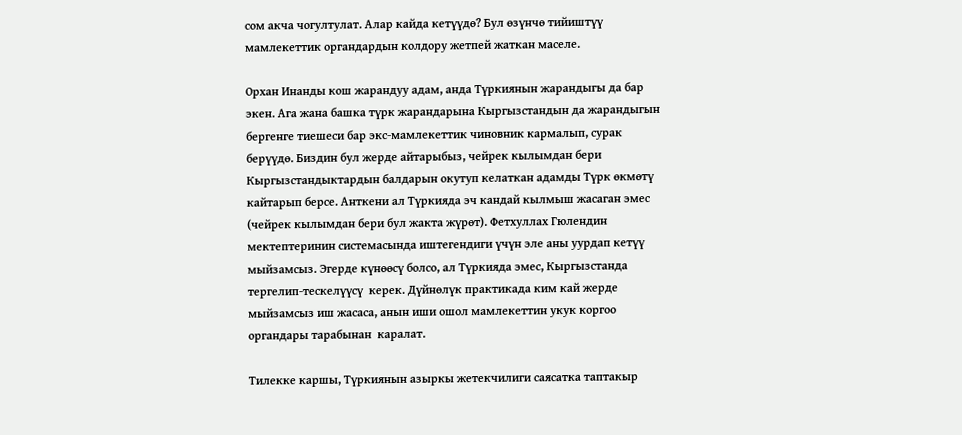сом акча чогултулат. Алар кайда кетүүдө? Бул өзүнчө тийиштүү мамлекеттик органдардын колдору жетпей жаткан маселе.

Орхан Инанды кош жарандуу адам, анда Түркиянын жарандыгы да бар экен. Ага жана башка түрк жарандарына Кыргызстандын да жарандыгын бергенге тиешеси бар экс-мамлекеттик чиновник кармалып, сурак берүүдө. Биздин бул жерде айтарыбыз, чейрек кылымдан бери Кыргызстандыктардын балдарын окутуп келаткан адамды Түрк өкмөтү кайтарып берсе. Анткени ал Түркияда эч кандай кылмыш жасаган эмес (чейрек кылымдан бери бул жакта жүрөт). Фетхуллах Гюлендин мектептеринин системасында иштегендиги үчүн эле аны уурдап кетүү мыйзамсыз. Эгерде күнөөсү болсо, ал Түркияда эмес, Кыргызстанда тергелип-тескелүүсү  керек. Дүйнөлүк практикада ким кай жерде мыйзамсыз иш жасаса, анын иши ошол мамлекеттин укук коргоо органдары тарабынан  каралат.

Тилекке каршы, Түркиянын азыркы жетекчилиги саясатка таптакыр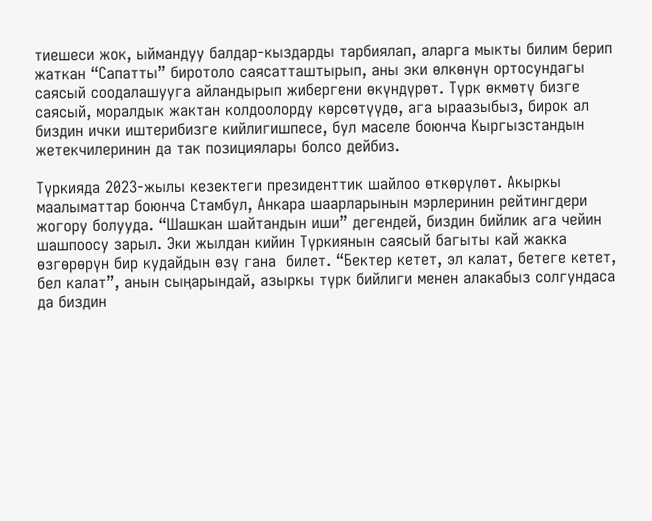тиешеси жок, ыймандуу балдар-кыздарды тарбиялап, аларга мыкты билим берип жаткан “Сапатты” биротоло саясатташтырып, аны эки өлкөнүн ортосундагы саясый соодалашууга айландырып жибергени өкүндүрөт. Түрк өкмөтү бизге саясый, моралдык жактан колдоолорду көрсөтүүдө, ага ыраазыбыз, бирок ал биздин ички иштерибизге кийлигишпесе, бул маселе боюнча Кыргызстандын жетекчилеринин да так позициялары болсо дейбиз.

Түркияда 2023-жылы кезектеги президенттик шайлоо өткөрүлөт. Акыркы маалыматтар боюнча Стамбул, Анкара шаарларынын мэрлеринин рейтингдери жогору болууда. “Шашкан шайтандын иши” дегендей, биздин бийлик ага чейин шашпоосу зарыл. Эки жылдан кийин Түркиянын саясый багыты кай жакка өзгөрөрүн бир кудайдын өзү гана  билет. “Бектер кетет, эл калат, бетеге кетет, бел калат”, анын сыңарындай, азыркы түрк бийлиги менен алакабыз солгундаса да биздин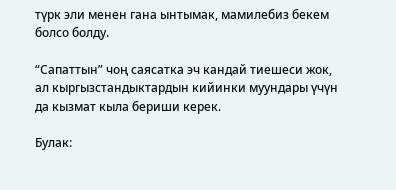түрк эли менен гана ынтымак, мамилебиз бекем болсо болду.

“Сапаттын” чоң саясатка эч кандай тиешеси жок, ал кыргызстандыктардын кийинки муундары үчүн да кызмат кыла бериши керек.

Булак: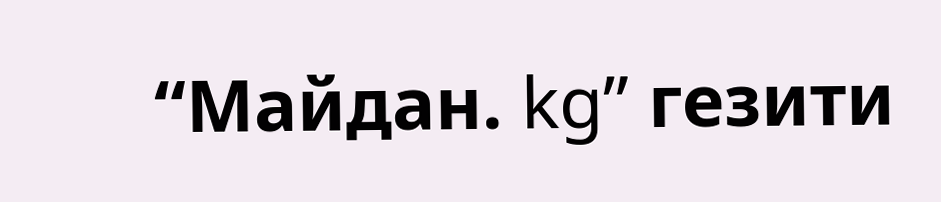“Майдан. kg” гезити